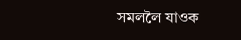সমললৈ যাওক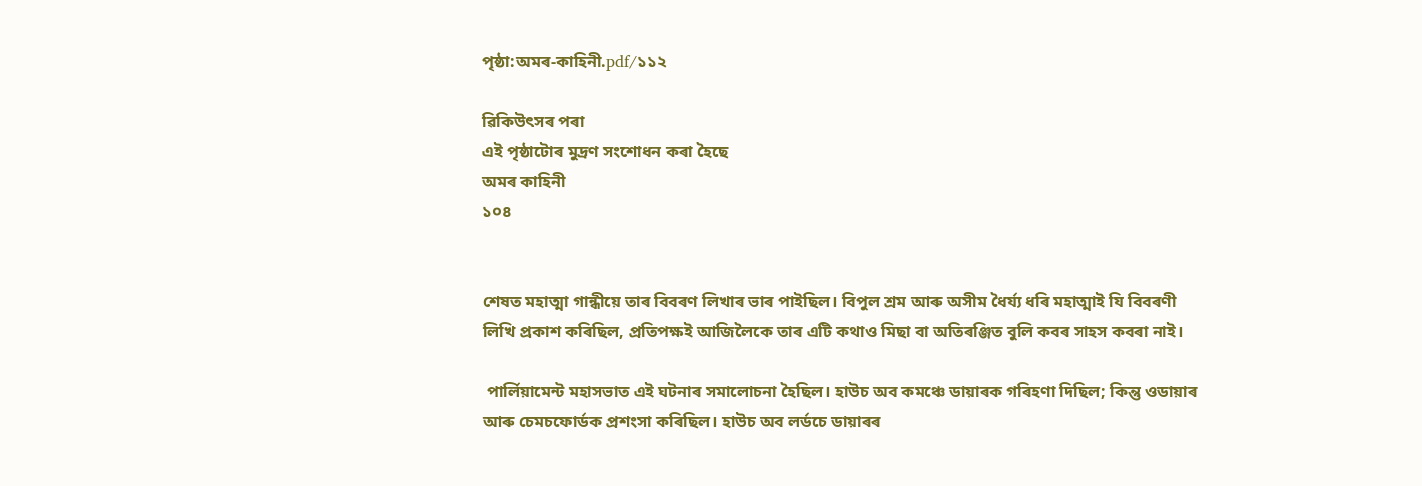পৃষ্ঠা:অমৰ-কাহিনী.pdf/১১২

ৱিকিউৎসৰ পৰা
এই পৃষ্ঠাটোৰ মুদ্ৰণ সংশোধন কৰা হৈছে
অমৰ কাহিনী
১০৪


শেষত মহাত্মা গান্ধীয়ে তাৰ বিবৰণ লিখাৰ ভাৰ পাইছিল। বিপুল শ্ৰম আৰু অসীম ধৈৰ্য্য ধৰি মহাত্মাই যি বিবৰণী লিখি প্ৰকাশ কৰিছিল, প্ৰতিপক্ষই আজিলৈকে তাৰ এটি কথাও মিছা বা অতিৰঞ্জিত বুলি কবৰ সাহস কবৰা নাই।

 পাৰ্লিয়ামেন্ট মহাসভাত এই ঘটনাৰ সমালোচনা হৈছিল। হাউচ অব কমঞ্চে ডায়াৰক গৰিহণা দিছিল; কিন্তু ওডায়াৰ আৰু চেমচফোৰ্ডক প্ৰশংসা কৰিছিল। হাউচ অব লৰ্ডচে ডায়াৰৰ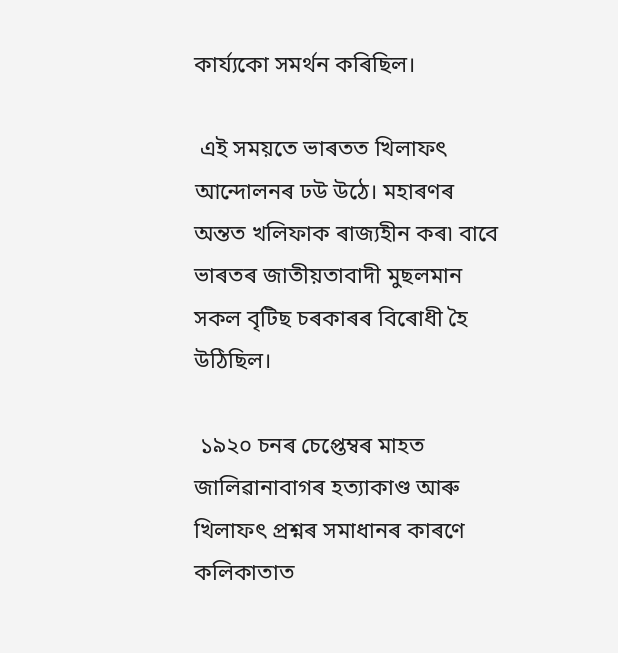কাৰ্য্যকো সমৰ্থন কৰিছিল।

 এই সময়তে ভাৰতত খিলাফৎ আন্দোলনৰ ঢউ উঠে। মহাৰণৰ অন্তত খলিফাক ৰাজ্যহীন কৰ৷ বাবে ভাৰতৰ জাতীয়তাবাদী মুছলমান সকল বৃটিছ চৰকাৰৰ বিৰোধী হৈ উঠিছিল।

 ১৯২০ চনৰ চেপ্তেম্বৰ মাহত জালিৱানাবাগৰ হত্যাকাণ্ড আৰু খিলাফৎ প্ৰশ্নৰ সমাধানৰ কাৰণে কলিকাতাত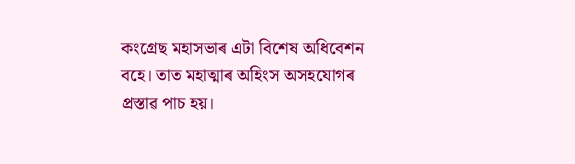কংগ্ৰেছ মহাসভাৰ এটা বিশেষ অধিবেশন বহে। তাত মহাত্মাৰ অহিংস অসহযোগৰ প্ৰস্তাৱ পাচ হয়।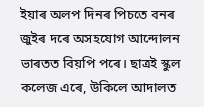ইয়াৰ অলপ দিনৰ পিচতে বনৰ জুইৰ দৰে অসহযোগ আন্দোলন ভাৰতত বিয়পি পৰে। ছাত্ৰই স্কুল কলেজ এৰে, উকিলে আদালত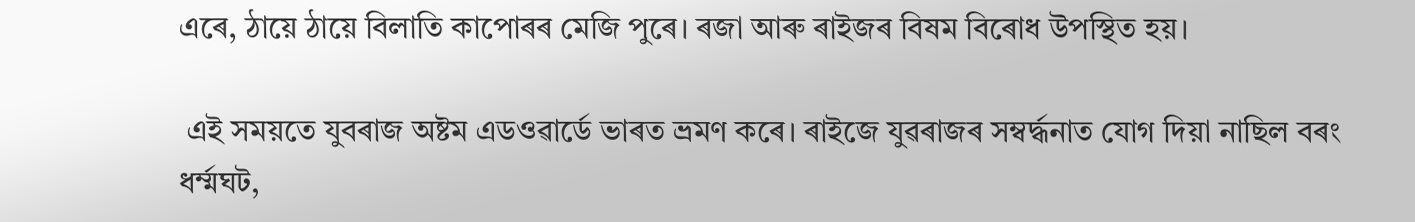এৰে, ঠায়ে ঠায়ে বিলাতি কাপোৰৰ মেজি পুৰে। ৰজা আৰু ৰাইজৰ বিষম বিৰোধ উপস্থিত হয়।

 এই সময়তে যুবৰাজ অষ্টম এডওৱাৰ্ডে ভাৰত ভ্ৰমণ কৰে। ৰাইজে যুৱৰাজৰ সম্বৰ্দ্ধনাত যোগ দিয়া নাছিল বৰং ধৰ্ম্মঘট,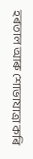হৰতাল আৰু শোভাযাত্ৰা কৰি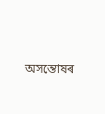অসন্তোষৰ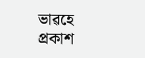ভাৱহে প্ৰকাশ